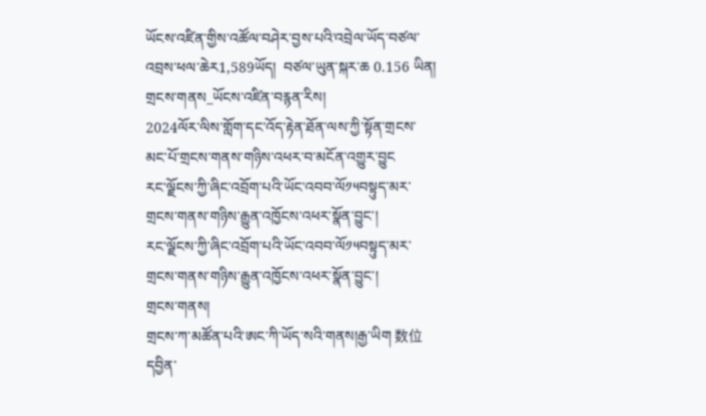ཡོངས་འཛིན་གྱིས་འཚོལ་བཤེར་བྱས་པའི་འབྲེལ་ཡོད་བཙལ་འབྲས་ཕལ་ཆེར1,589ཡོད།  བཙལ་ཡུན་སྐར་ཆ 0.156 ཡིན།
གྲངས་གནས_ཡོངས་འཛིན་བརྙན་རིས།
2024ལོར་ལིས་གློག་དང་འོད་རྟེན་ཐོན་ལས་ཀྱི་སྟོན་གྲངས་མང་པོ་གྲངས་གནས་གཉིས་འཕར་བ་མངོན་འགྱུར་བྱུང
རང་ལྗོངས་ཀྱི་ཞིང་འབྲོག་པའི་ཡོང་འབབ་ལོ༡༥བསྟུད་མར་གྲངས་གནས་གཉིས་རྒྱུན་འཁྱོངས་འཕར་སྣོན་བྱུང་།
རང་ལྗོངས་ཀྱི་ཞིང་འབྲོག་པའི་ཡོང་འབབ་ལོ༡༥བསྟུད་མར་གྲངས་གནས་གཉིས་རྒྱུན་འཁྱོངས་འཕར་སྣོན་བྱུང་།
གྲངས་གནས།
གྲངས་ཀ་མཚོན་པའི་ཨང་ཀི་ཡོད་སའི་གནས།རྒྱ་ཡིག 数位 དབྱིན་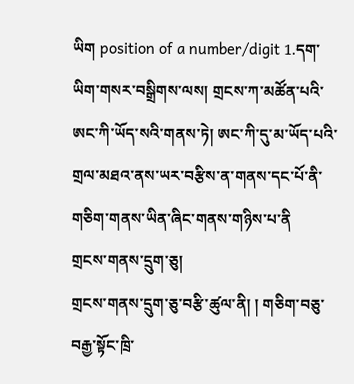ཡིག position of a number/digit 1.དག་ཡིག་གསར་བསྒྲིགས་ལས། གྲངས་ཀ་མཚོན་པའི་ཨང་ཀི་ཡོད་སའི་གནས་ཏེ། ཨང་ཀི་དུ་མ་ཡོད་པའི་གྲལ་མཐའ་ནས་ཡར་བརྩིས་ན་གནས་དང་པོ་ནི་གཅིག་གནས་ཡིན་ཞིང་གནས་གཉིས་པ་ནི
གྲངས་གནས་དྲུག་ཅུ།
གྲངས་གནས་དྲུག་ཅུ་བརྩི་ཚུལ་ནི། ། གཅིག་བཅུ་བརྒྱ་སྟོང་ཁྲི་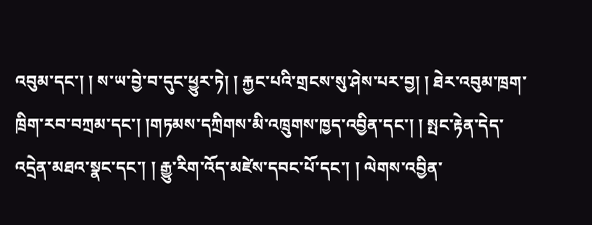འབུམ་དང་། ། ས་ཡ་བྱེ་བ་དུང་ཕྱུར་ཏེ། ། རྐྱང་པའི་གྲངས་སུ་ཤེས་པར་བྱ། ། ཐེར་འབུམ་ཁྲག་ཁྲིག་རབ་བཀྲམ་དང་། །གཏམས་དཀྲིགས་མི་འཁྲུགས་ཁྱད་འབྱིན་དང་། ། སྤང་རྟེན་དེད་འདྲེན་མཐའ་སྣང་དང་། ། རྒྱུ་རིག་འོད་མཛེས་དབང་པོ་དང་། ། ལེགས་འབྱིན་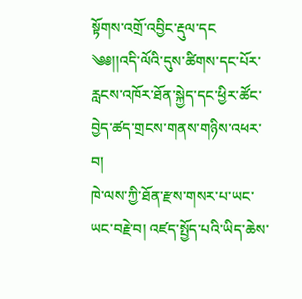སྟོགས་འགྲོ་འབྱིང་རྡུལ་དང
༄༅།།འདི་ལོའི་དུས་ཚིགས་དང་པོར་རླངས་འཁོར་ཐོན་སྐྱེད་དང་ཕྱིར་ཚོང་བྱེད་ཚད་གྲངས་གནས་གཉིས་འཕར་བ།
ཁེ་ལས་ཀྱི་ཐོན་རྫས་གསར་པ་ཡང་ཡང་བརྗེ་བ། འཛད་སྤྱོད་པའི་ཡིད་ཆེས་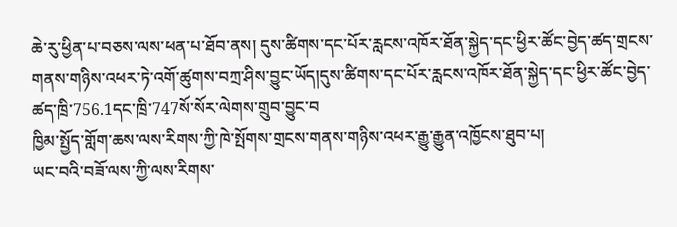ཆེ་རུ་ཕྱིན་པ་བཅས་ལས་ཕན་པ་ཐོབ་ནས། དུས་ཚིགས་དང་པོར་རླངས་འཁོར་ཐོན་སྐྱེད་དང་ཕྱིར་ཚོང་བྱེད་ཚད་གྲངས་གནས་གཉིས་འཕར་ཏེ་འགོ་ཚུགས་བཀྲ་ཤིས་བྱུང་ཡོད།དུས་ཚིགས་དང་པོར་རླངས་འཁོར་ཐོན་སྐྱེད་དང་ཕྱིར་ཚོང་བྱེད་ཚད་ཁྲི་756.1དང་ཁྲི་747སོ་སོར་ལེགས་གྲུབ་བྱུང་བ
ཁྱིམ་སྤྱོད་གློག་ཆས་ལས་རིགས་ཀྱི་ཁེ་སྤོགས་གྲངས་གནས་གཉིས་འཕར་རྒྱུ་རྒྱུན་འཁྱོངས་ཐུབ་པ།
ཡང་བའི་བཟོ་ལས་ཀྱི་ལས་རིགས་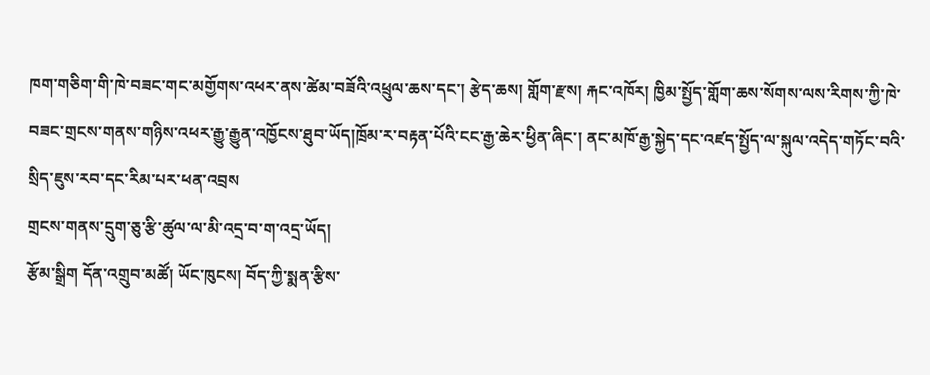ཁག་གཅིག་གི་ཁེ་བཟང་གང་མགྱོགས་འཕར་ནས་ཚེམ་བཟོའི་འཕྲུལ་ཆས་དང་། རྩེད་ཆས། གློག་རྫས། རྐང་འཁོར། ཁྱིམ་སྤྱོད་གློག་ཆས་སོགས་ལས་རིགས་ཀྱི་ཁེ་བཟང་གྲངས་གནས་གཉིས་འཕར་རྒྱུ་རྒྱུན་འཁྱོངས་ཐུབ་ཡོད།ཁྲོམ་ར་བརྟན་པོའི་ངང་རྒྱ་ཆེར་ཕྱིན་ཞིང་། ནང་མཁོ་རྒྱ་སྐྱེད་དང་འཛད་སྤྱོད་ལ་སྐུལ་འདེད་གཏོང་བའི་སྲིད་ཇུས་རབ་དང་རིམ་པར་ཕན་འབྲས
གྲངས་གནས་དྲུག་ཅུ་རྩི་ཚུལ་ལ་མི་འདྲ་བ་ག་འདྲ་ཡོད།
རྩོམ་སྒྲིག དོན་འགྲུབ་མཚོ། ཡོང་ཁུངས། བོད་ཀྱི་སྨན་རྩིས་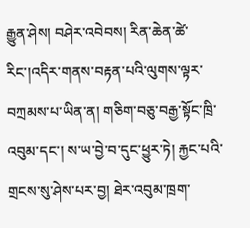རྒྱུན་ཤེས། བཤེར་འབེབས། རིན་ཆེན་ཚེ་རིང་།འདིར་གནས་བརྟན་པའི་ལུགས་ལྟར་བཀྲམས་པ་ཡིན་ན། གཅིག་བཅུ་བརྒྱ་སྟོང་ཁྲི་འབུམ་དང་། ས་ཡ་བྱེ་བ་དུང་ཕྱུར་ཏེ། རྐྱང་པའི་གྲངས་སུ་ཤེས་པར་བྱ། ཐེར་འབུམ་ཁྲག་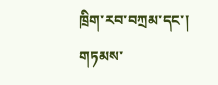ཁྲིག་རབ་བཀྲམ་དང་། གཏམས་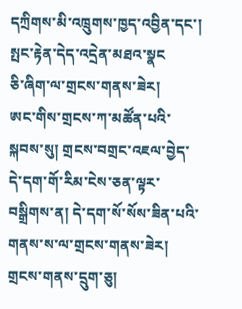དཀྲིགས་མི་འཁྲུགས་ཁྱད་འབྱིན་དང་། སྤང་རྟེན་དེད་འདྲེན་མཐའ་སྣང
ཅི་ཞིག་ལ་གྲངས་གནས་ཟེར།
ཨང་གིས་གྲངས་ཀ་མཚོན་པའི་སྐབས་སུ། གྲངས་བགྲང་འཇལ་བྱེད་དེ་དག་གོ་རིམ་ངེས་ཅན་ལྟར་བསྒྲིགས་ན། དེ་དག་སོ་སོས་ཟིན་པའི་གནས་ས་ལ་གྲངས་གནས་ཟེར།
གྲངས་གནས་དྲུག་ཅུ།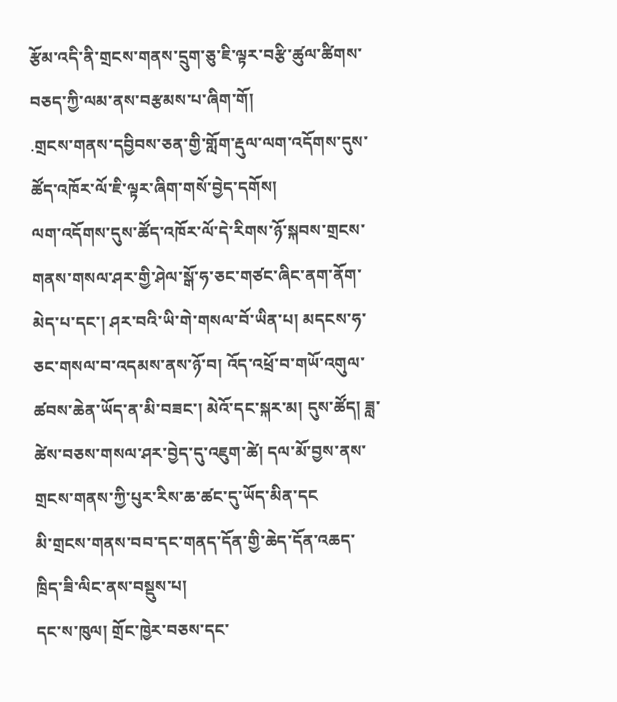རྩོམ་འདི་ནི་གྲངས་གནས་དྲུག་ཅུ་ཇི་ལྟར་བརྩི་ཚུལ་ཚིགས་བཅད་ཀྱི་ལམ་ནས་བརྩམས་པ་ཞིག་གོ།
.གྲངས་གནས་དབྱིབས་ཅན་གྱི་གློག་རྡུལ་ལག་འདོགས་དུས་ཚོད་འཁོར་ལོ་ཇི་ལྟར་ཞིག་གསོ་བྱེད་དགོས།
ལག་འདོགས་དུས་ཚོད་འཁོར་ལོ་དེ་རིགས་ཉོ་སྐབས་གྲངས་གནས་གསལ་ཤར་གྱི་ཤེལ་སྒོ་ཧ་ཅང་གཙང་ཞིང་ནག་ནོག་མེད་པ་དང་། ཤར་བའི་ཡི་གེ་གསལ་བོ་ཡིན་པ། མདངས་ཧ་ཅང་གསལ་བ་འདམས་ནས་ཉོ་བ། འོད་འཕྲོ་བ་གཡོ་འགུལ་ཚབས་ཆེན་ཡོད་ན་མི་བཟང་། མེའོ་དང་སྐར་མ། དུས་ཚོད། ཟླ་ཚེས་བཅས་གསལ་ཤར་བྱེད་དུ་འཇུག་ཚེ། དལ་མོ་བྱས་ནས་གྲངས་གནས་ཀྱི་པུར་རིས་ཆ་ཚང་དུ་ཡོད་མིན་དང
མི་གྲངས་གནས་བབ་དང་གནད་དོན་གྱི་ཆེད་དོན་འཆད་ཁྲིད་ཟི་ལིང་ནས་བསྡུས་པ།
དང་ས་ཁུལ། གྲོང་ཁྱེར་བཅས་དང་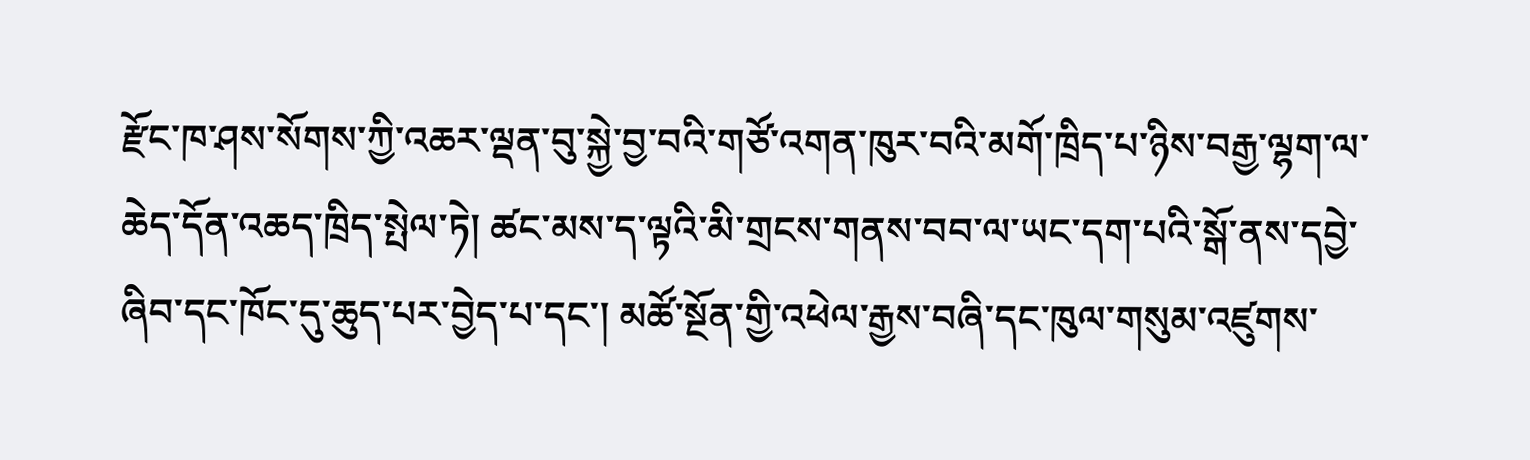རྫོང་ཁ་ཤས་སོགས་ཀྱི་འཆར་ལྡན་བུ་སྐྱེ་བྱ་བའི་གཙོ་འགན་ཁུར་བའི་མགོ་ཁྲིད་པ་ཉིས་བརྒྱ་ལྷག་ལ་ཆེད་དོན་འཆད་ཁྲིད་སྤེལ་ཏེ། ཚང་མས་ད་ལྟའི་མི་གྲངས་གནས་བབ་ལ་ཡང་དག་པའི་སྒོ་ནས་དབྱེ་ཞིབ་དང་ཁོང་དུ་ཆུད་པར་བྱེད་པ་དང་། མཚོ་སྔོན་གྱི་འཕེལ་རྒྱས་བཞི་དང་ཁུལ་གསུམ་འཛུགས་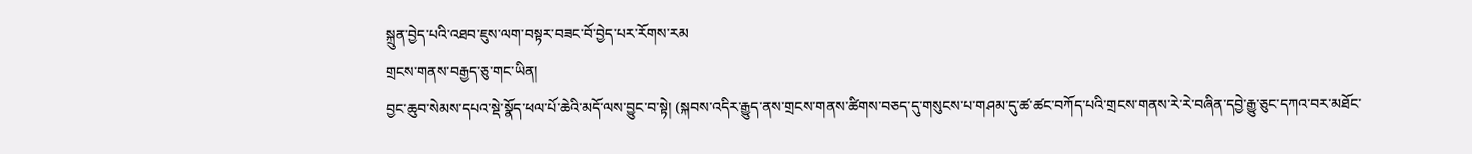སྐྲུན་བྱེད་པའི་འཐབ་ཇུས་ལག་བསྟར་བཟང་བོ་བྱེད་པར་རོགས་རམ
གྲངས་གནས་བརྒྱད་ཅུ་གང་ཡིན།
བྱང་ཆུབ་སེམས་དཔའ་སྡེ་སྣོད་ཕལ་པོ་ཆེའི་མདོ་ལས་བྱུང་བ་སྟེ། (སྐབས་འདིར་རྒྱུད་ནས་གྲངས་གནས་ཚིགས་བཅད་དུ་གསུངས་པ་གཤམ་དུ་ཚ་ཚང་བཀོད་པའི་གྲངས་གནས་རེ་རེ་བཞིན་དབྱེ་རྒྱུ་ཅུང་དཀའ་བར་མཐོང་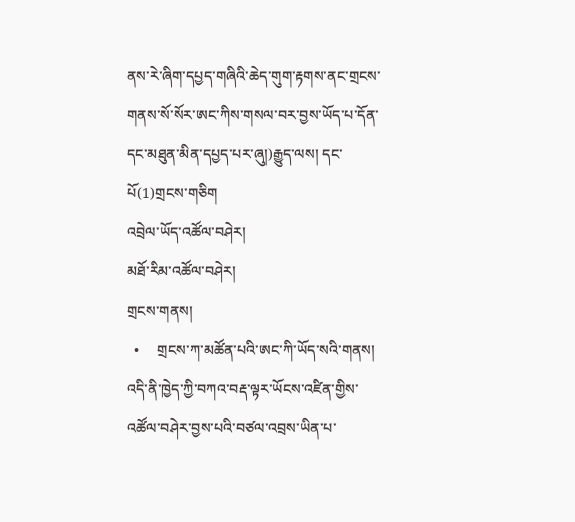ནས་རེ་ཞིག་དཔྱད་གཞིའི་ཆེད་གུག་རྟགས་ནང་གྲངས་གནས་སོ་སོར་ཨང་ཀིས་གསལ་བར་བྱས་ཡོད་པ་དོན་དང་མཐུན་མིན་དཔྱད་པར་ཞུ།)རྒྱུད་ལས། དང་པོ(1)གྲངས་གཅིག
འབྲེལ་ཡོད་འཚོལ་བཤེར།
མཐོ་རིམ་འཚོལ་བཤེར།
གྲངས་གནས།
  •     གྲངས་ཀ་མཚོན་པའི་ཨང་ཀི་ཡོད་སའི་གནས།
འདི་ནི་ཁྱེད་ཀྱི་བཀའ་བརྡ་ལྟར་ཡོངས་འཛིན་གྱིས་འཚོལ་བཤེར་བྱས་པའི་བཙལ་འབྲས་ཡིན་པ་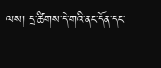ལས། དྲ་ཚིགས་དེ་གའི་ནང་དོན་དང་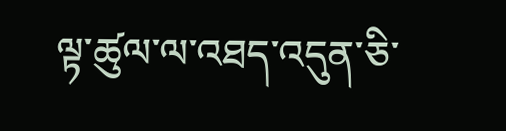ལྟ་ཚུལ་ལ་འཐད་འདུན་ཅི་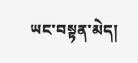ཡང་བསྟན་མེད།